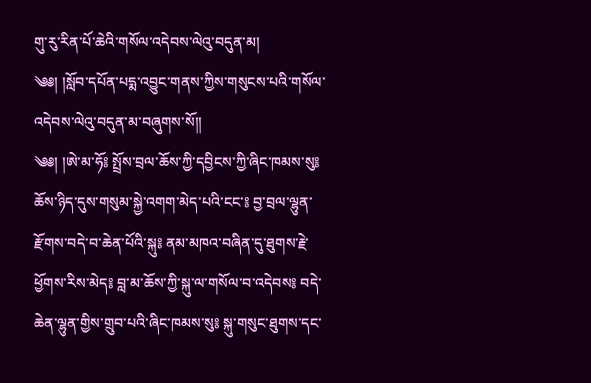གུ་རུ་རིན་པོ་ཆེའི་གསོལ་འདེབས་ལེའུ་བདུན་མ།
༄༅། །སློབ་དཔོན་པདྨ་འབྱུང་གནས་ཀྱིས་གསུངས་པའི་གསོལ་འདེབས་ལེའུ་བདུན་མ་བཞུགས་སོ།།
༄༅། །ཨེ་མ་ཧོ༔ སྤྲོས་བྲལ་ཆོས་ཀྱི་དབྱིངས་ཀྱི་ཞིང་ཁམས་སུ༔ ཆོས་ཉིད་དུས་གསུམ་སྐྱེ་འགག་མེད་པའི་ངང་༔ བྱ་བྲལ་ལྷུན་རྫོགས་བདེ་བ་ཆེན་པོའི་སྐུ༔ ནམ་མཁའ་བཞིན་དུ་ཐུགས་རྗེ་ཕྱོགས་རིས་མེད༔ བླ་མ་ཆོས་ཀྱི་སྐུ་ལ་གསོལ་བ་འདེབས༔ བདེ་ཆེན་ལྷུན་གྱིས་གྲུབ་པའི་ཞིང་ཁམས་སུ༔ སྐུ་གསུང་ཐུགས་དང་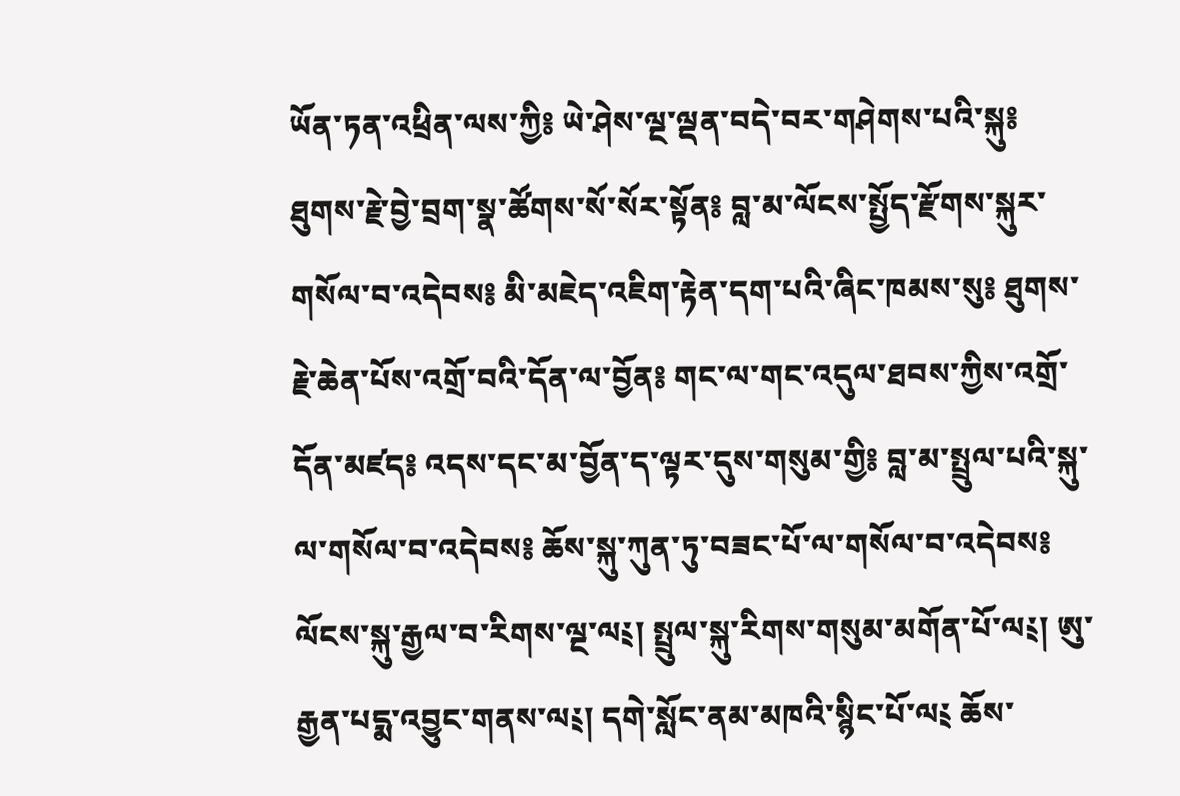ཡོན་ཏན་འཕྲིན་ལས་ཀྱི༔ ཡེ་ཤེས་ལྔ་ལྡན་བདེ་བར་གཤེགས་པའི་སྐུ༔ ཐུགས་རྗེ་བྱེ་བྲག་སྣ་ཚོགས་སོ་སོར་སྟོན༔ བླ་མ་ལོངས་སྤྱོད་རྫོགས་སྐུར་གསོལ་བ་འདེབས༔ མི་མཇེད་འཇིག་རྟེན་དག་པའི་ཞིང་ཁམས་སུ༔ ཐུགས་རྗེ་ཆེན་པོས་འགྲོ་བའི་དོན་ལ་བྱོན༔ གང་ལ་གང་འདུལ་ཐབས་ཀྱིས་འགྲོ་དོན་མཛད༔ འདས་དང་མ་བྱོན་ད་ལྟར་དུས་གསུམ་གྱི༔ བླ་མ་སྤྲུལ་པའི་སྐུ་ལ་གསོལ་བ་འདེབས༔ ཆོས་སྐུ་ཀུན་ཏུ་བཟང་པོ་ལ་གསོལ་བ་འདེབས༔ ལོངས་སྐུ་རྒྱལ་བ་རིགས་ལྔ་ལ༴། སྤྲུལ་སྐུ་རིགས་གསུམ་མགོན་པོ་ལ༴། ཨུ་རྒྱན་པདྨ་འབྱུང་གནས་ལ༴། དགེ་སློང་ནམ་མཁའི་སྙིང་པོ་ལ༴ ཆོས་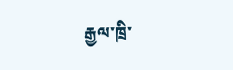རྒྱལ་ཁྲི་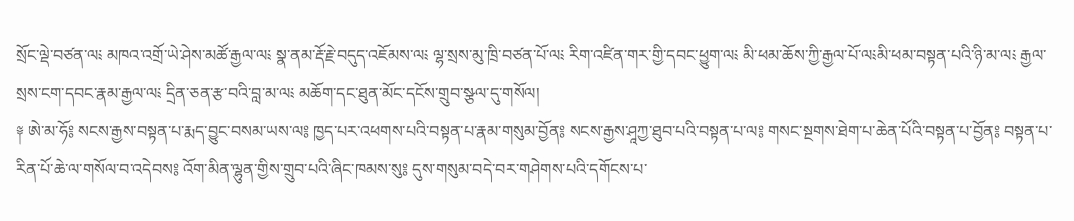སྲོང་ལྡེ་བཙན་ལ༴ མཁའ་འགྲོ་ཡེ་ཤེས་མཚོ་རྒྱལ་ལ༴ སྣ་ནམ་རྡོ་རྗེ་བདུད་འཇོམས་ལ༴ ལྷ་སྲས་མུ་ཁྲི་བཙན་པོ་ལ༴ རིག་འཛིན་གར་གྱི་དབང་ཕྱུག་ལ༴ མི་ཕམ་ཆོས་ཀྱི་རྒྱལ་པོ་ལ༴མི་ཕམ་བསྟན་པའི་ཉི་མ་ལ༴ རྒྱལ་སྲས་ངག་དབང་རྣམ་རྒྱལ་ལ༴ དྲིན་ཅན་རྩ་བའི་བླ་མ་ལ༴ མཆོག་དང་ཐུན་མོང་དངོས་གྲུབ་སྩལ་དུ་གསོལ།
༈ ཨེ་མ་ཧོ༔ སངས་རྒྱས་བསྟན་པ་རྨད་བྱུང་བསམ་ཡས་ལ༔ ཁྱད་པར་འཕགས་པའི་བསྟན་པ་རྣམ་གསུམ་བྱོན༔ སངས་རྒྱས་ཤཱཀྱ་ཐུབ་པའི་བསྟན་པ་ལ༔ གསང་སྔགས་ཐེག་པ་ཆེན་པོའི་བསྟན་པ་བྱོན༔ བསྟན་པ་རིན་པོ་ཆེ་ལ་གསོལ་བ་འདེབས༔ འོག་མིན་ལྷུན་གྱིས་གྲུབ་པའི་ཞིང་ཁམས་སུ༔ དུས་གསུམ་བདེ་བར་གཤེགས་པའི་དགོངས་པ་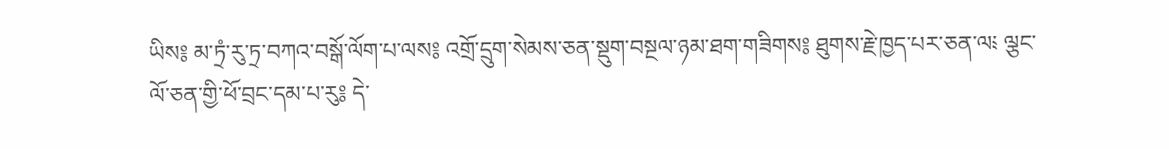ཡིས༔ མ་ཏྲཾ་རུ་ཏྲ་བཀའ་བསྒོ་ལོག་པ་ལས༔ འགྲོ་དྲུག་སེམས་ཅན་སྡུག་བསྔལ་ཉམ་ཐག་གཟིགས༔ ཐུགས་རྗེ་ཁྱད་པར་ཅན་ལ༴ ལྕང་ལོ་ཅན་གྱི་ཕོ་བྲང་དམ་པ་རུ༔ དེ་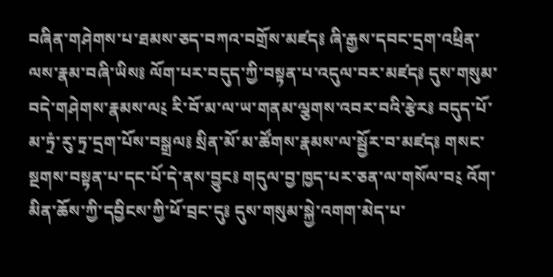བཞིན་གཤེགས་པ་ཐམས་ཅད་བཀའ་བགྲོས་མཛད༔ ཞི་རྒྱས་དབང་དྲག་འཕྲིན་ལས་རྣམ་བཞི་ཡིས༔ ལོག་པར་བདུད་ཀྱི་བསྟན་པ་འདུལ་བར་མཛད༔ དུས་གསུམ་བདེ་གཤེགས་རྣམས་ལ༴ རི་བོ་མ་ལ་ཡ་གནམ་ལྕགས་འབར་བའི་རྩེར༔ བདུད་པོ་མ་ཏྲཾ་རུ་ཏྲ་དྲག་པོས་བསྒྲལ༔ སྲིན་མོ་མ་ཚོགས་རྣམས་ལ་སྦྱོར་བ་མཛད༔ གསང་སྔགས་བསྟན་པ་དང་པོ་དེ་ནས་བྱུང༔ གདུལ་བྱ་ཁྱད་པར་ཅན་ལ་གསོལ་བ༴ འོག་མིན་ཆོས་ཀྱི་དབྱིངས་ཀྱི་ཕོ་བྲང་དུ༔ དུས་གསུམ་སྐྱེ་འགག་མེད་པ་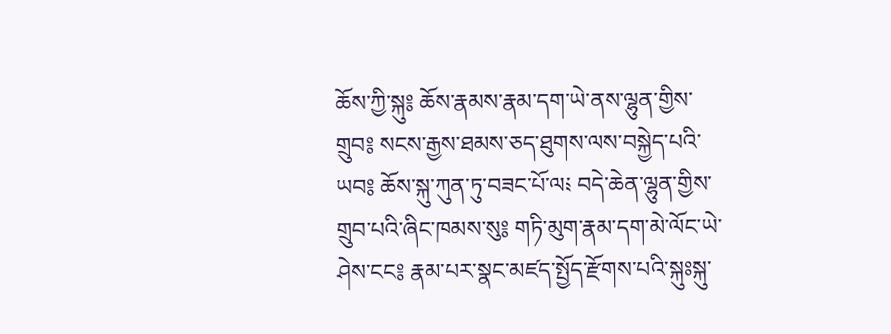ཆོས་ཀྱི་སྐུ༔ ཆོས་རྣམས་རྣམ་དག་ཡེ་ནས་ལྷུན་གྱིས་གྲུབ༔ སངས་རྒྱས་ཐམས་ཅད་ཐུགས་ལས་བསྐྱེད་པའི་ཡབ༔ ཆོས་སྐུ་ཀུན་ཏུ་བཟང་པོ་ལ༴ བདེ་ཆེན་ལྷུན་གྱིས་གྲུབ་པའི་ཞིང་ཁམས་སུ༔ གཏི་མུག་རྣམ་དག་མེ་ལོང་ཡེ་ཤེས་ངང༔ རྣམ་པར་སྣང་མཛད་སྤྱོད་རྫོགས་པའི་སྐུཿསྐུ་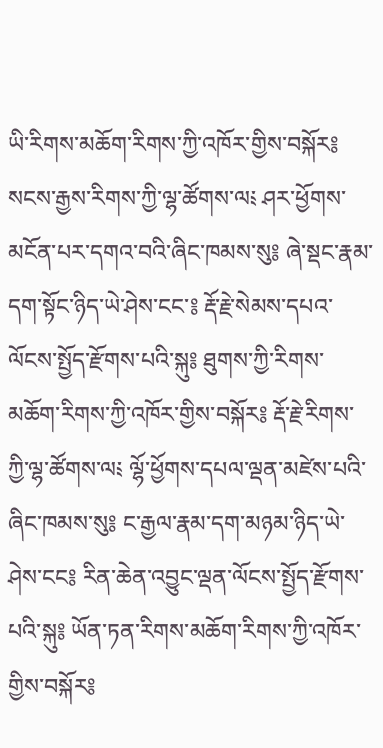ཡི་རིགས་མཆོག་རིགས་ཀྱི་འཁོར་གྱིས་བསྐོར༔ སངས་རྒྱས་རིགས་ཀྱི་ལྷ་ཚོགས་ལ༴ ཤར་ཕྱོགས་མངོན་པར་དགའ་བའི་ཞིང་ཁམས་སུ༔ ཞེ་སྡང་རྣམ་དག་སྟོང་ཉིད་ཡེ་ཤེས་ངང་༔ རྡོ་རྗེ་སེམས་དཔའ་ལོངས་སྤྱོད་རྫོགས་པའི་སྐུ༔ ཐུགས་ཀྱི་རིགས་མཆོག་རིགས་ཀྱི་འཁོར་གྱིས་བསྐོར༔ རྡོ་རྗེ་རིགས་ཀྱི་ལྷ་ཚོགས་ལ༴ ལྷོ་ཕྱོགས་དཔལ་ལྡན་མཛེས་པའི་ཞིང་ཁམས་སུ༔ ང་རྒྱལ་རྣམ་དག་མཉམ་ཉིད་ཡེ་ཤེས་ངང༔ རིན་ཆེན་འབྱུང་ལྡན་ལོངས་སྤྱོད་རྫོགས་པའི་སྐུ༔ ཡོན་ཏན་རིགས་མཆོག་རིགས་ཀྱི་འཁོར་གྱིས་བསྐོར༔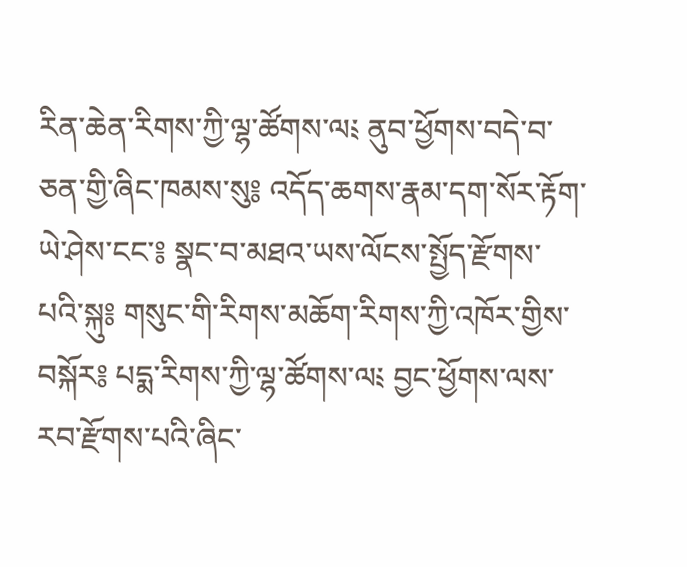རིན་ཆེན་རིགས་ཀྱི་ལྷ་ཚོགས་ལ༴ ནུབ་ཕྱོགས་བདེ་བ་ཅན་གྱི་ཞིང་ཁམས་སུ༔ འདོད་ཆགས་རྣམ་དག་སོར་རྟོག་ཡེ་ཤེས་ངང་༔ སྣང་བ་མཐའ་ཡས་ལོངས་སྤྱོད་རྫོགས་པའི་སྐུ༔ གསུང་གི་རིགས་མཆོག་རིགས་ཀྱི་འཁོར་གྱིས་བསྐོར༔ པདྨ་རིགས་ཀྱི་ལྷ་ཚོགས་ལ༴ བྱང་ཕྱོགས་ལས་རབ་རྫོགས་པའི་ཞིང་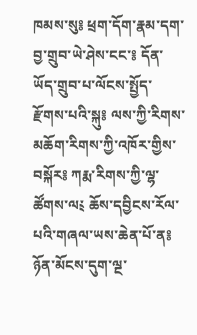ཁམས་སུ༔ ཕྲག་དོག་རྣམ་དག་བྱ་གྲུབ་ཡེ་ཤེས་ངང་༔ དོན་ཡོད་གྲུབ་པ་ལོངས་སྤྱོད་རྫོགས་པའི་སྐུ༔ ལས་ཀྱི་རིགས་མཆོག་རིགས་ཀྱི་འཁོར་གྱིས་བསྐོར༔ ཀརྨ་རིགས་ཀྱི་ལྷ་ཚོགས་ལ༴ ཆོས་དབྱིངས་རོལ་པའི་གཞལ་ཡས་ཆེན་པོ་ན༔ ཉོན་མོངས་དུག་ལྔ་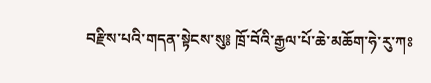བརྫིས་པའི་གདན་སྟེངས་སུ༔ ཁྲོ་བོའི་རྒྱལ་པོ་ཆེ་མཆོག་ཧེ་རུ་ཀཿ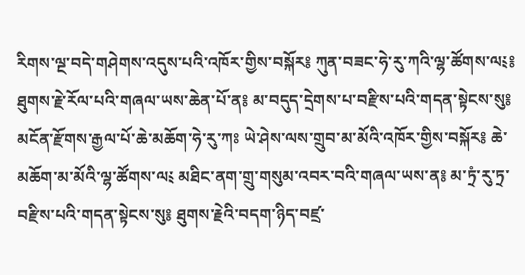རིགས་ལྔ་བདེ་གཤེགས་འདུས་པའི་འཁོར་གྱིས་བསྐོར༔ ཀུན་བཟང་ཧེ་རུ་ཀའི་ལྷ་ཚོགས་ལ༴༔ ཐུགས་རྗེ་རོལ་པའི་གཞལ་ཡས་ཆེན་པོ་ན༔ མ་བདུད་དྲེགས་པ་བརྫིས་པའི་གདན་སྟེངས་སུ༔ མངོན་རྫོགས་རྒྱལ་པོ་ཆེ་མཆོག་ཧེ་རུ་ཀཿ ཡེ་ཤེས་ལས་གྲུབ་མ་མོའི་འཁོར་གྱིས་བསྐོར༔ ཆེ་མཆོག་མ་མོའི་ལྷ་ཚོགས་ལ༴ མཐིང་ནག་གྲུ་གསུམ་འབར་བའི་གཞལ་ཡས་ན༔ མ་ཏྲཾ་རུ་ཏྲ་བརྫིས་པའི་གདན་སྟེངས་སུ༔ ཐུགས་རྗེའི་བདག་ཉིད་བཛྲ་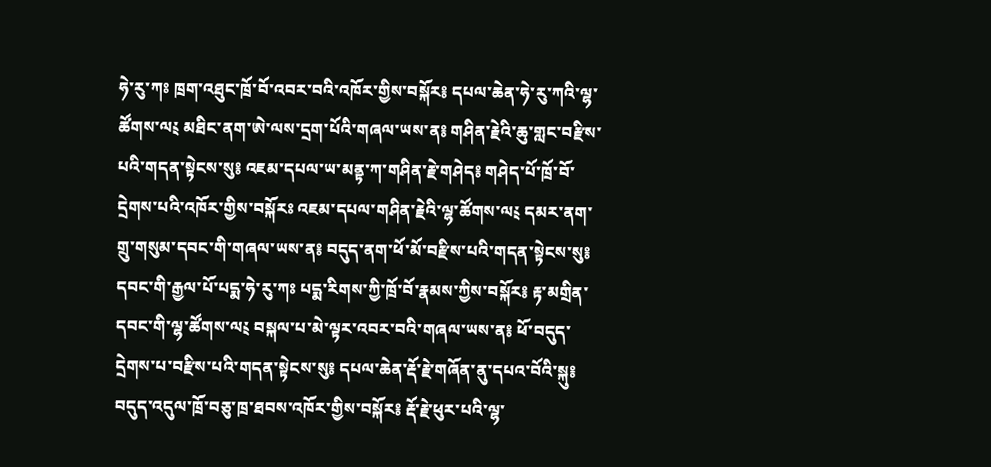ཧེ་རུ་ཀཿ ཁྲག་འཐུང་ཁྲོ་བོ་འབར་བའི་འཁོར་གྱིས་བསྐོར༔ དཔལ་ཆེན་ཧེ་རུ་ཀའི་ལྷ་ཚོགས་ལ༴ མཐིང་ནག་ཨེ་ལས་དྲག་པོའི་གཞལ་ཡས་ན༔ གཤིན་རྗེའི་ཆུ་གླང་བརྫིས་པའི་གདན་སྟེངས་སུ༔ འཇམ་དཔལ་ཡ་མནྟ་ཀ་གཤིན་རྗེ་གཤེད༔ གཤེད་པོ་ཁྲོ་བོ་དྲེགས་པའི་འཁོར་གྱིས་བསྐོརཿ འཇམ་དཔལ་གཤིན་རྗེའི་ལྷ་ཚོགས་ལ༴ དམར་ནག་གྲུ་གསུམ་དབང་གི་གཞལ་ཡས་ན༔ བདུད་ནག་ཕོ་མོ་བརྫིས་པའི་གདན་སྟེངས་སུ༔ དབང་གི་རྒྱལ་པོ་པདྨ་ཧེ་རུ་ཀཿ པདྨ་རིགས་ཀྱི་ཁྲོ་བོ་རྣམས་ཀྱིས་བསྐོར༔ རྟ་མགྲིན་དབང་གི་ལྷ་ཚོགས་ལ༴ བསྐལ་པ་མེ་ལྟར་འབར་བའི་གཞལ་ཡས་ན༔ ཕོ་བདུད་དྲེགས་པ་བརྫིས་པའི་གདན་སྟེངས་སུ༔ དཔལ་ཆེན་རྡོ་རྗེ་གཞོན་ནུ་དཔའ་བོའི་སྐུ༔ བདུད་འདུལ་ཁྲོ་བཅུ་ཁྲ་ཐབས་འཁོར་གྱིས་བསྐོར༔ རྡོ་རྗེ་ཕུར་པའི་ལྷ་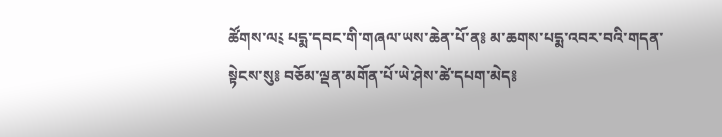ཚོགས་ལ༴ པདྨ་དབང་གི་གཞལ་ཡས་ཆེན་པོ་ན༔ མ་ཆགས་པདྨ་འབར་བའི་གདན་སྟེངས་སུ༔ བཅོམ་ལྡན་མགོན་པོ་ཡེ་ཤེས་ཚེ་དཔག་མེད༔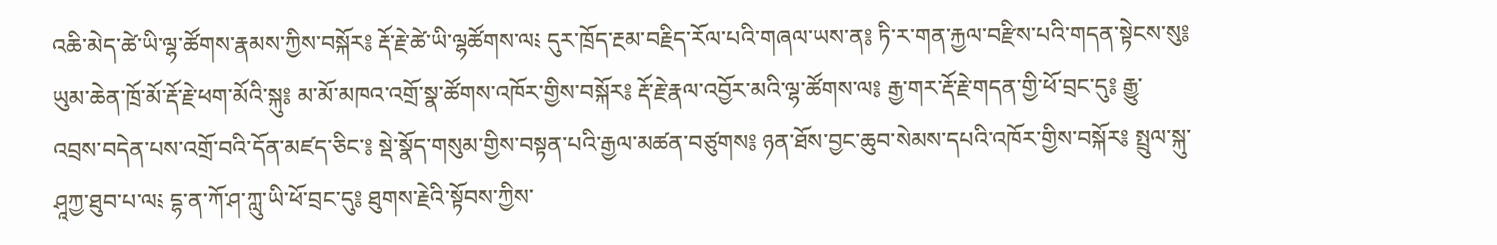འཆི་མེད་ཚེ་ཡི་ལྷ་ཚོགས་རྣམས་ཀྱིས་བསྐོར༔ རྡོ་རྗེ་ཚེ་ཡི་ལྷཚོགས་ལ༴ དུར་ཁྲོད་རྔམ་བརྗིད་རོལ་པའི་གཞལ་ཡས་ན༔ ཏི་ར་གན་རྐྱལ་བརྫིས་པའི་གདན་སྟེངས་སུ༔ ཡུམ་ཆེན་ཁྲོ་མོ་རྡོ་རྗེ་ཕག་མོའི་སྐུ༔ མ་མོ་མཁའ་འགྲོ་སྣ་ཚོགས་འཁོར་གྱིས་བསྐོར༔ རྡོ་རྗེ་རྣལ་འབྱོར་མའི་ལྷ་ཚོགས་ལ༔ རྒྱ་གར་རྡོ་རྗེ་གདན་གྱི་ཕོ་བྲང་དུ༔ རྒྱུ་འབྲས་བདེན་པས་འགྲོ་བའི་དོན་མཛད་ཅིང་༔ སྡེ་སྣོད་གསུམ་གྱིས་བསྟན་པའི་རྒྱལ་མཚན་བཙུགས༔ ཉན་ཐོས་བྱང་ཆུབ་སེམས་དཔའི་འཁོར་གྱིས་བསྐོར༔ སྤྲུལ་སྐུ་ཤཱཀྱ་ཐུབ་པ་ལ༴ དྷ་ན་ཀོ་ཤ་ཀླུ་ཡི་ཕོ་བྲང་དུ༔ ཐུགས་རྗེའི་སྟོབས་ཀྱིས་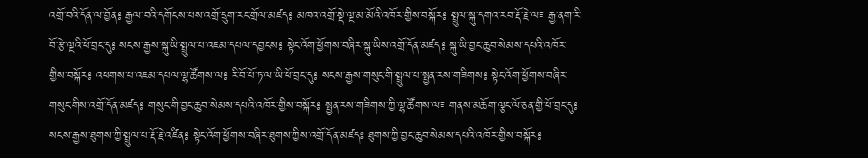འགྲོ་བའི་དོན་ལ་བྱོན༔ རྒྱལ་བའི་དགོངས་པས་འགྲོ་དྲུག་རང་གྲོལ་མཛད༔ མཁའ་འགྲོ་སྡེ་ལྔ་མ་མོའི་འཁོར་གྱིས་བསྐོར༔ སྤྲུལ་སྐུ་དགའ་རབ་རྡོ་རྗེ་ལ༴ རྒྱ་ནག་རི་བོ་རྩེ་ལྔའི་ཕོ་བྲང་དུ༔ སངས་རྒྱས་སྐུ་ཡི་སྤྲུལ་པ་འཇམ་དཔལ་དབྱངས༔ སྟེང་འོག་ཕྱོགས་བཞིར་སྐུ་ཡིས་འགྲོ་དོན་མཛད༔ སྐུ་ཡི་བྱང་ཆུབ་སེམས་དཔའི་འཁོར་གྱིས་བསྐོར༔ འཕགས་པ་འཇམ་དཔལ་ལྷ་ཚོགས་ལ༔ རི་བོ་པོ་ཏ་ལ་ཡི་ཕོ་བྲང་དུ༔ སངས་རྒྱས་གསུང་གི་སྤྲུལ་པ་སྤྱན་རས་གཟིགས༔ སྟེང་འོག་ཕྱོགས་བཞིར་གསུང་གིས་འགྲོ་དོན་མཛད༔ གསུང་གི་བྱང་ཆུབ་སེམས་དཔའི་འཁོར་གྱིས་བསྐོར༔ སྤྱན་རས་གཟིགས་ཀྱི་ལྷ་ཚོགས་ལ༴ གནས་མཆོག་ལྕང་ལོ་ཅན་གྱི་ཕོ་བྲང་དུ༔ སངས་རྒྱས་ཐུགས་ཀྱི་སྤྲུལ་པ་རྡོ་རྗེ་འཛིན༔ སྟེང་འོག་ཕྱོགས་བཞིར་ཐུགས་ཀྱིས་འགྲོ་དོན་མཛདཿ ཐུགས་ཀྱི་བྱང་ཆུབ་སེམས་དཔའི་འཁོར་གྱིས་བསྐོར༔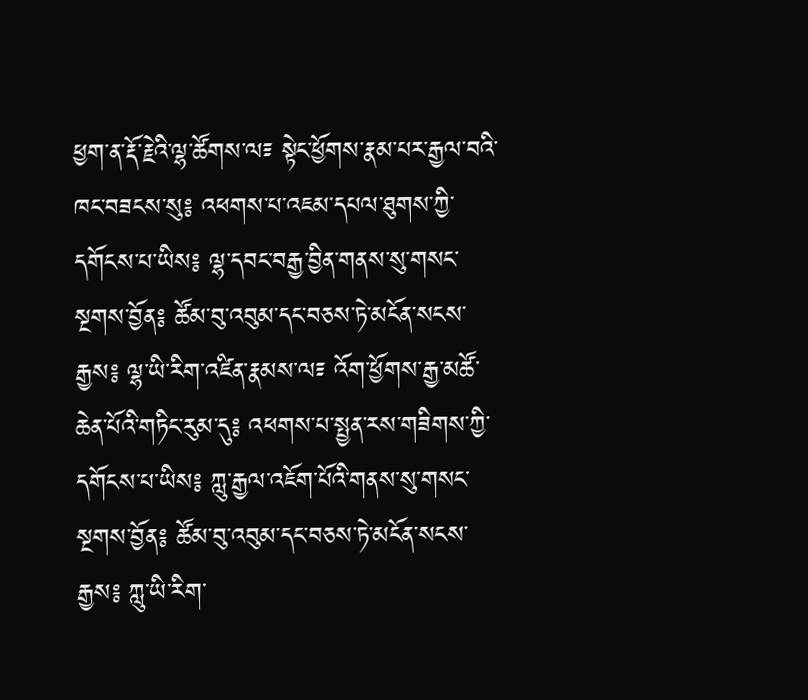ཕྱག་ན་རྡོ་རྗེའི་ལྷ་ཚོགས་ལ༴ སྟེང་ཕྱོགས་རྣམ་པར་རྒྱལ་བའི་ཁང་བཟངས་སུ༔ འཕགས་པ་འཇམ་དཔལ་ཐུགས་ཀྱི་དགོངས་པ་ཡིས༔ ལྷ་དབང་བརྒྱ་བྱིན་གནས་སུ་གསང་སྔགས་བྱོན༔ ཚོམ་བུ་འབུམ་དང་བཅས་ཏེ་མངོན་སངས་རྒྱས༔ ལྷ་ཡི་རིག་འཛིན་རྣམས་ལ༴ འོག་ཕྱོགས་རྒྱ་མཚོ་ཆེན་པོའི་གཏིང་རུམ་དུ༔ འཕགས་པ་སྤྱན་རས་གཟིགས་ཀྱི་དགོངས་པ་ཡིས༔ ཀླུ་རྒྱལ་འཇོག་པོའི་གནས་སུ་གསང་སྔགས་བྱོན༔ ཚོམ་བུ་འབུམ་དང་བཅས་ཏེ་མངོན་སངས་རྒྱས༔ ཀླུ་ཡི་རིག་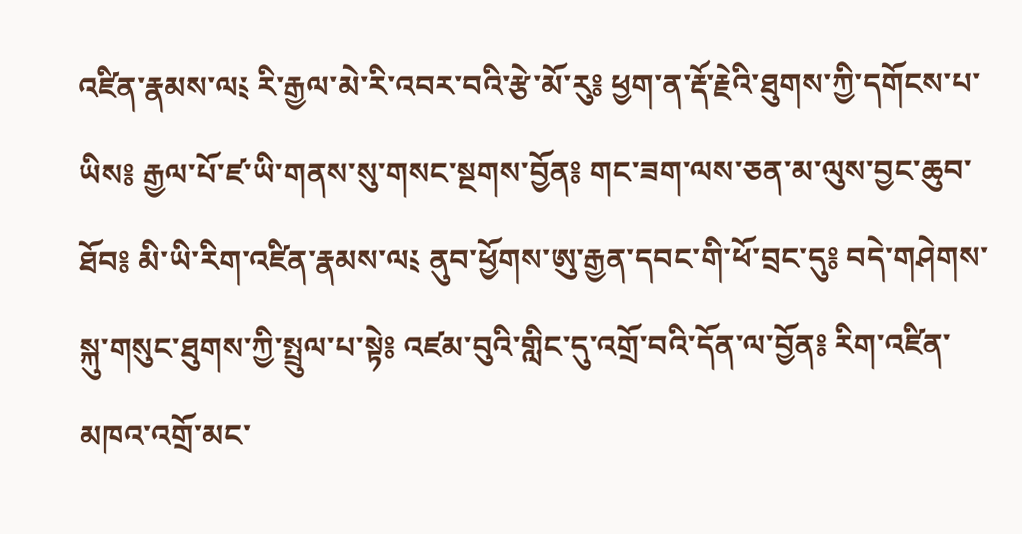འཛིན་རྣམས་ལ༴ རི་རྒྱལ་མེ་རི་འབར་བའི་རྩེ་མོ་རུ༔ ཕྱག་ན་རྡོ་རྗེའི་ཐུགས་ཀྱི་དགོངས་པ་ཡིས༔ རྒྱལ་པོ་ཛ་ཡི་གནས་སུ་གསང་སྔགས་བྱོན༔ གང་ཟག་ལས་ཅན་མ་ལུས་བྱང་ཆུབ་ཐོབ༔ མི་ཡི་རིག་འཛིན་རྣམས་ལ༴ ནུབ་ཕྱོགས་ཨུ་རྒྱན་དབང་གི་ཕོ་བྲང་དུ༔ བདེ་གཤེགས་སྐུ་གསུང་ཐུགས་ཀྱི་སྤྲུལ་པ་སྟེ༔ འཛམ་བུའི་གླིང་དུ་འགྲོ་བའི་དོན་ལ་བྱོན༔ རིག་འཛིན་མཁའ་འགྲོ་མང་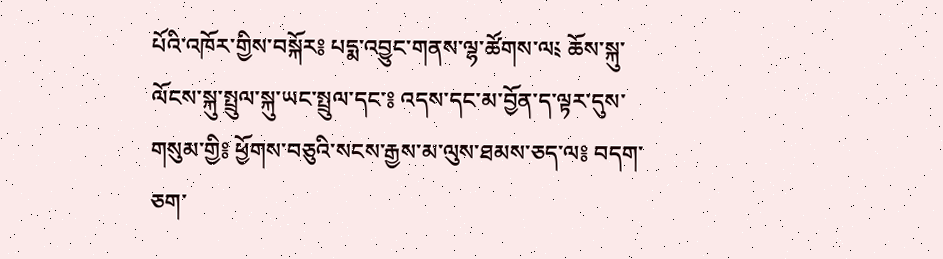པོའི་འཁོར་གྱིས་བསྐོར༔ པདྨ་འབྱུང་གནས་ལྷ་ཚོགས་ལ༴ ཆོས་སྐུ་ལོངས་སྐུ་སྤྲུལ་སྐུ་ཡང་སྤྲུལ་དང་༔ འདས་དང་མ་བྱོན་ད་ལྟར་དུས་གསུམ་གྱི༔ ཕྱོགས་བཅུའི་སངས་རྒྱས་མ་ལུས་ཐམས་ཅད་ལ༔ བདག་ཅག་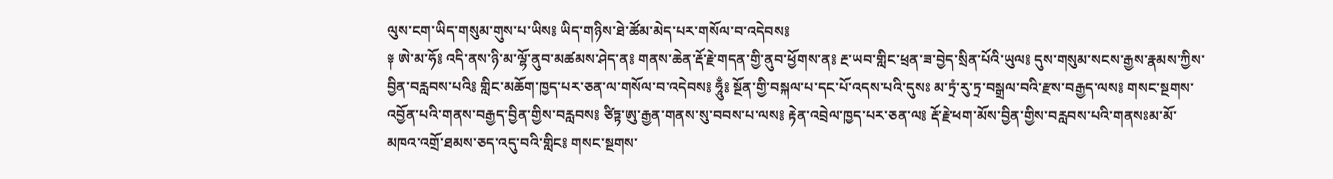ལུས་ངག་ཡིད་གསུམ་གུས་པ་ཡིས༔ ཡིད་གཉིས་ཐེ་ཚོམ་མེད་པར་གསོལ་བ་འདེབས༔
༈ ཨེ་མ་ཧོ༔ འདི་ནས་ཉི་མ་ལྷོ་ནུབ་མཚམས་ཤེད་ན༔ གནས་ཆེན་རྡོ་རྗེ་གདན་གྱི་ནུབ་ཕྱོགས་ན༔ རྔ་ཡབ་གླིང་ཕྲན་ཟ་བྱེད་སྲིན་པོའི་ཡུལ༔ དུས་གསུམ་སངས་རྒྱས་རྣམས་ཀྱིས་བྱིན་བརླབས་པའི༔ གླིང་མཆོག་ཁྱད་པར་ཅན་ལ་གསོལ་བ་འདེབས༔ ཧཱུྃ༔ སྔོན་གྱི་བསྐལ་པ་དང་པོ་འདས་པའི་དུསཿ མ་ཏྲཾ་རུ་ཏྲ་བསྒྲལ་བའི་རྫས་བརྒྱད་ལས༔ གསང་སྔགས་འབྱོན་པའི་གནས་བརྒྱད་བྱིན་གྱིས་བརླབས༔ ཙིཏྟ་ཨུ་རྒྱན་གནས་སུ་བབས་པ་ལས༔ རྟེན་འབྲེལ་ཁྱད་པར་ཅན་ལ༔ རྡོ་རྗེ་ཕག་མོས་བྱིན་གྱིས་བརླབས་པའི་གནསཿམ་མོ་མཁའ་འགྲོ་ཐམས་ཅད་འདུ་བའི་གླིང༔ གསང་སྔགས་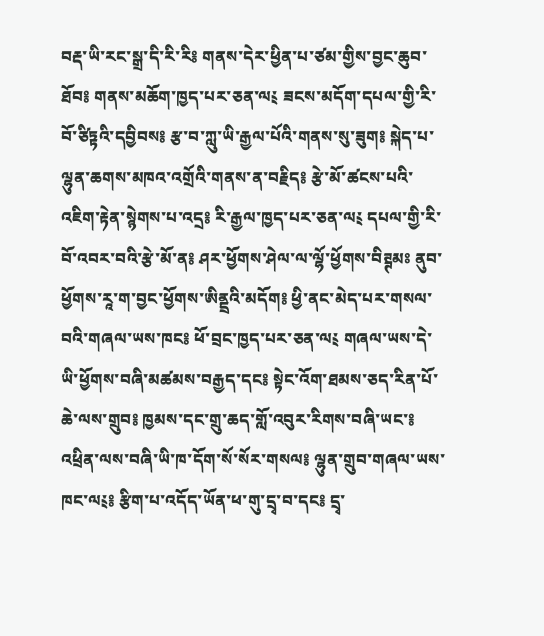བརྡ་ཡི་རང་སྒྲ་དི་རི་རི༔ གནས་དེར་ཕྱིན་པ་ཙམ་གྱིས་བྱང་ཆུབ་ཐོབ༔ གནས་མཆོག་ཁྱད་པར་ཅན་ལ༴ ཟངས་མདོག་དཔལ་གྱི་རི་བོ་ཙིཏྟའི་དབྱིབས༔ རྩ་བ་ཀླུ་ཡི་རྒྱལ་པོའི་གནས་སུ་ཟུག༔ སྐེད་པ་ལྷུན་ཆགས་མཁའ་འགྲོའི་གནས་ན་བརྗིད༔ རྩེ་མོ་ཚངས་པའི་འཇིག་རྟེན་སྙེགས་པ་འདྲ༔ རི་རྒྱལ་ཁྱད་པར་ཅན་ལ༴ དཔལ་གྱི་རི་བོ་འབར་བའི་རྩེ་མོ་ན༔ ཤར་ཕྱོགས་ཤེལ་ལ་ལྷོ་ཕྱོགས་བིཊྚམཿ ནུབ་ཕྱོགས་རཱ་ག་བྱང་ཕྱོགས་ཨིནྡྲའི་མདོག༔ ཕྱི་ནང་མེད་པར་གསལ་བའི་གཞལ་ཡས་ཁང༔ ཕོ་བྲང་ཁྱད་པར་ཅན་ལ༴ གཞལ་ཡས་དེ་ཡི་ཕྱོགས་བཞི་མཚམས་བརྒྱད་དང༔ སྟེང་འོག་ཐམས་ཅད་རིན་པོ་ཆེ་ལས་གྲུབ༔ ཁྱམས་དང་གྲུ་ཆད་གློ་འབུར་རིགས་བཞི་ཡང་༔ འཕྲིན་ལས་བཞི་ཡི་ཁ་དོག་སོ་སོར་གསལ༔ ལྷུན་གྲུབ་གཞལ་ཡས་ཁང་ལ༴༔ རྩིག་པ་འདོད་ཡོན་ཕ་གུ་དྲྭ་བ་དང༔ དྲྭ་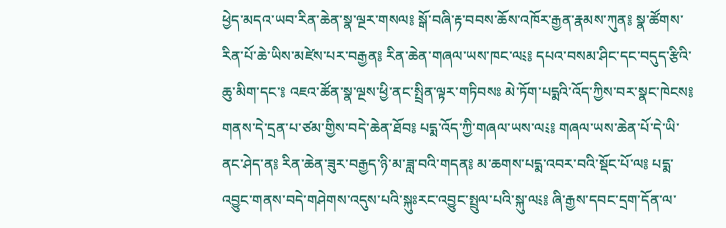ཕྱེད་མདའ་ཡབ་རིན་ཆེན་སྣ་ལྔར་གསལ༔ སྒོ་བཞི་རྟ་བབས་ཆོས་འཁོར་རྒྱན་རྣམས་ཀུན༔ སྣ་ཚོགས་རིན་པོ་ཆེ་ཡིས་མཛེས་པར་བརྒྱན༔ རིན་ཆེན་གཞལ་ཡས་ཁང་ལ༴༔ དཔའ་བསམ་ཤིང་དང་བདུད་རྩིའི་ཆུ་མིག་དང་༔ འཇའ་ཚོན་སྣ་ལྔས་ཕྱི་ནང་སྤྲིན་ལྟར་གཏིབསཿ མེ་ཏོག་པདྨའི་འོད་ཀྱིས་བར་སྣང་ཁེངས༔ གནས་དེ་དྲན་པ་ཙམ་གྱིས་བདེ་ཆེན་ཐོབ༔ པདྨ་འོད་ཀྱི་གཞལ་ཡས་ལ༴༔ གཞལ་ཡས་ཆེན་པོ་དེ་ཡི་ནང་ཤེད་ན༔ རིན་ཆེན་ཟུར་བརྒྱད་ཉི་མ་ཟླ་བའི་གདན༔ མ་ཆགས་པདྨ་འབར་བའི་སྡོང་པོ་ལ༔ པདྨ་འབྱུང་གནས་བདེ་གཤེགས་འདུས་པའི་སྐུཿརང་འབྱུང་སྤྲུལ་པའི་སྐུ་ལ༴༔ ཞི་རྒྱས་དབང་དྲག་དོན་ལ་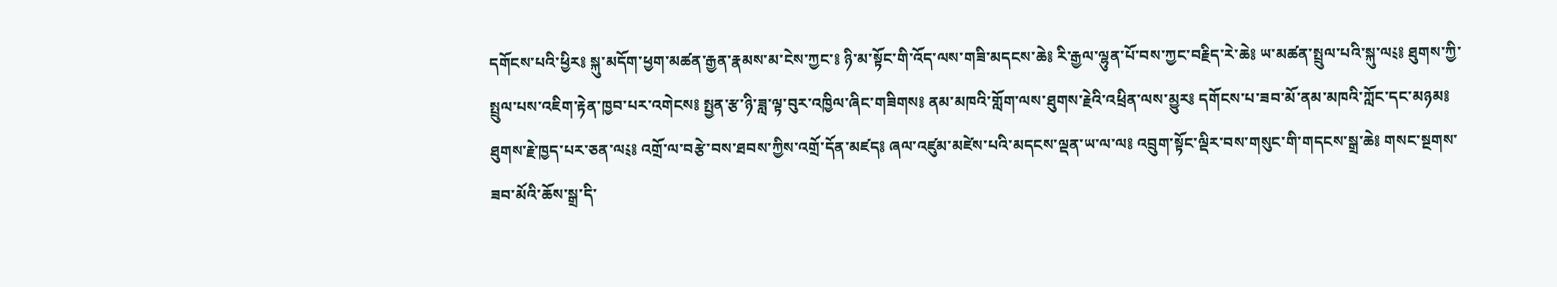དགོངས་པའི་ཕྱིར༔ སྐུ་མདོག་ཕྱག་མཚན་རྒྱན་རྣམས་མ་ངེས་ཀྱང་༔ ཉི་མ་སྟོང་གི་འོད་ལས་གཟི་མདངས་ཆེ༔ རི་རྒྱལ་ལྷུན་པོ་བས་ཀྱང་བརྗིད་རེ་ཆེ༔ ཡ་མཚན་སྤྲུལ་པའི་སྐུ་ལ༴༔ ཐུགས་ཀྱི་སྤྲུལ་པས་འཇིག་རྟེན་ཁྱབ་པར་འགེངས༔ སྤྱན་རྩ་ཉི་ཟླ་ལྟ་བུར་འཁྱིལ་ཞིང་གཟིགས༔ ནམ་མཁའི་གློག་ལས་ཐུགས་རྗེའི་འཕྲིན་ལས་མྱུར༔ དགོངས་པ་ཟབ་མོ་ནམ་མཁའི་ཀློང་དང་མཉམ༔ ཐུགས་རྗེ་ཁྱད་པར་ཅན་ལ༴༔ འགྲོ་ལ་བརྩེ་བས་ཐབས་ཀྱིས་འགྲོ་དོན་མཛད༔ ཞལ་འཛུམ་མཛེས་པའི་མདངས་ལྡན་ཡ་ལ་ལ༔ འབྲུག་སྟོང་ལྡིར་བས་གསུང་གི་གདངས་སྒྲ་ཆེ༔ གསང་སྔགས་ཟབ་མོའི་ཆོས་སྒྲ་དི་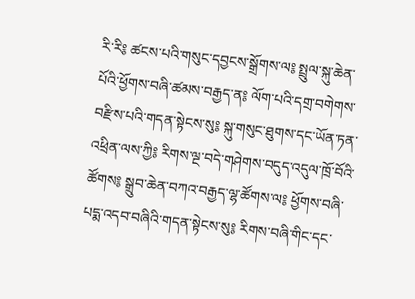རི་རི༔ ཚངས་པའི་གསུང་དབྱངས་སྒྲོགས་ལ༔ སྤྲུལ་སྐུ་ཆེན་པོའི་ཕྱོགས་བཞི་ཚམས་བརྒྱད་ན༔ ལོག་པའི་དགྲ་བགེགས་བརྫིས་པའི་གདན་སྟེངས་སུ༔ སྐུ་གསུང་ཐུགས་དང་ཡོན་ཏན་འཕྲིན་ལས་ཀྱི༔ རིགས་ལྔ་བདེ་གཤེགས་བདུད་འདུལ་ཁྲོ་བོའི་ཚོགས༔ སྒྲུབ་ཆེན་བཀའ་བརྒྱད་ལྷ་ཚོགས་ལ༔ ཕྱོགས་བཞི་པདྨ་འདབ་བཞིའི་གདན་སྟེངས་སུ༔ རིགས་བཞི་གིང་དང་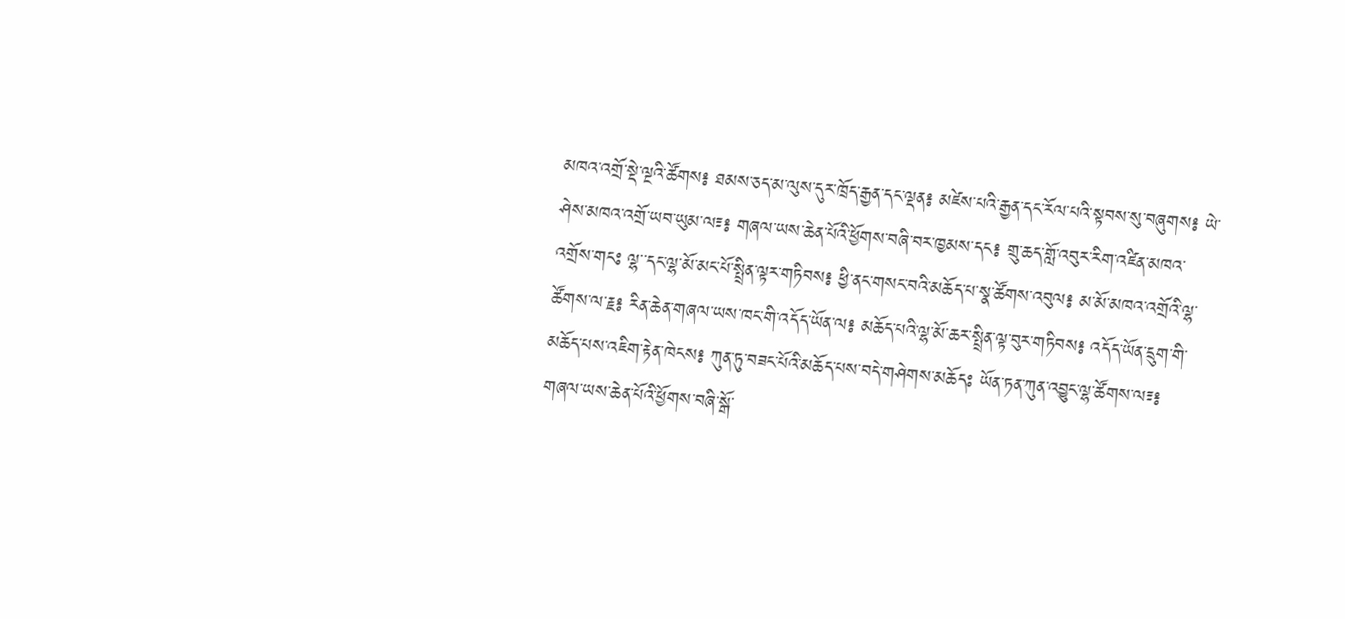མཁའ་འགྲོ་སྡེ་ལྔའི་ཚོགས༔ ཐམས་ཅད་མ་ལུས་དུར་ཁྲོད་རྒྱན་དང་ལྡན༔ མཛེས་པའི་རྒྱན་དང་རོལ་པའི་སྟབས་སུ་བཞུགས༔ ཡེ་ཤེས་མཁའ་འགྲོ་ཡབ་ཡུམ་ལ༴༔ གཞལ་ཡས་ཆེན་པོའི་ཕྱོགས་བཞི་བར་ཁྱམས་དང༔ གྲུ་ཆད་གློ་འབུར་རིག་འཛིན་མཁའ་འགྲོས་གངཿ ལྷ་་དང་ལྷ་མོ་མང་པོ་སྤྲིན་ལྟར་གཏིབས༔ ཕྱི་ནང་གསང་བའི་མཆོད་པ་སྣ་ཚོགས་འབུལ༔ མ་མོ་མཁའ་འགྲོའི་ལྷ་ཚོགས་ལ་རྗ༔ རིན་ཆེན་གཞལ་ཡས་ཁང་གི་འདོད་ཡོན་ལ༔ མཆོད་པའི་ལྷ་མོ་ཆར་སྤྲིན་ལྟ་བུར་གཏིབས༔ འདོད་ཡོན་དྲུག་གི་མཆོད་པས་འཇིག་རྟེན་ཁེངས༔ ཀུན་ཏུ་བཟང་པོའི་མཆོད་པས་བདེ་གཤེགས་མཆོདཿ ཡོན་ཏན་ཀུན་འབྱུང་ལྷ་ཚོགས་ལ༴༔ གཞལ་ཡས་ཆེན་པོའི་ཕྱོགས་བཞི་སྒོ་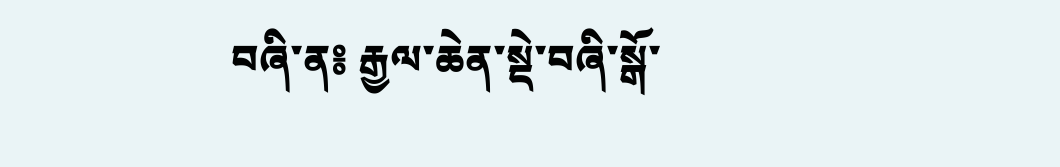བཞི་ན༔ རྒྱལ་ཆེན་སྡེ་བཞི་སྒོ་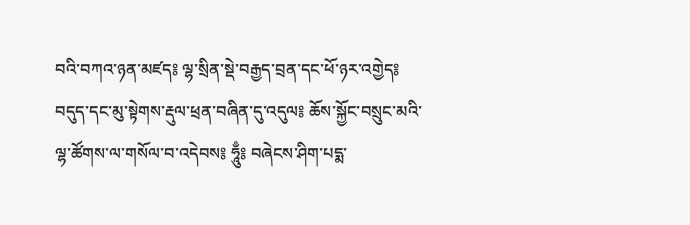བའི་བཀའ་ཉན་མཛད༔ ལྷ་སྲིན་སྡེ་བརྒྱད་བྲན་དང་ཕོ་ཉར་འགྱེད༔ བདུད་དང་མུ་སྟེགས་རྡུལ་ཕྲན་བཞིན་དུ་འདུལ༔ ཆོས་སྐྱོང་བསྲུང་མའི་ལྷ་ཚོགས་ལ་གསོལ་བ་འདེབས༔ ཧཱུྃ༔ བཞེངས་ཤིག་པདྨ་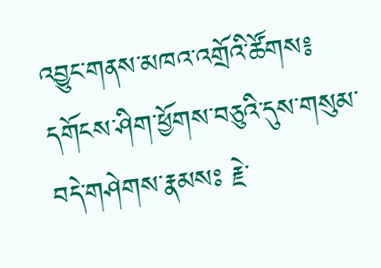འབྱུང་གནས་མཁའ་འགྲོའི་ཚོགས༔ དགོངས་ཤིག་ཕྱོགས་བཅུའི་དུས་གསུམ་བདེ་གཤེགས་རྣམསཿ རྗེ་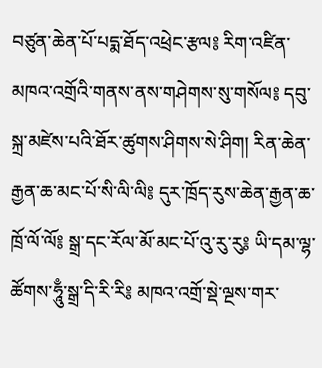བཙུན་ཆེན་པོ་པདྨ་ཐོད་འཕྲེང་རྩལ༔ རིག་འཛིན་མཁའ་འགྲོའི་གནས་ནས་གཤེགས་སུ་གསོལ༔ དབུ་སྐྲ་མཛེས་པའི་ཐོར་ཚུགས་ཤིགས་སེ་ཤིག། རིན་ཆེན་རྒྱན་ཆ་མང་པོ་སི་ལི་ལི༔ དུར་ཁྲོད་རུས་ཆེན་རྒྱན་ཆ་ཁྲོ་ལོ་ལོ༔ སྒྲ་དང་རོལ་མོ་མང་པོ་འུ་རུ་རུ༔ ཡི་དམ་ལྷ་ཚོགས་ཧཱུྃ་སྒྲ་དི་རི་རི༔ མཁའ་འགྲོ་སྡེ་ལྔས་གར་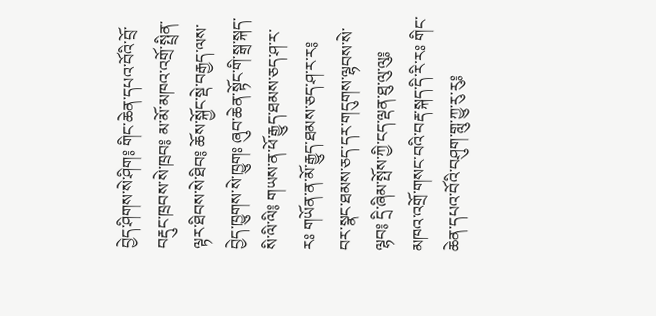བྱེད་ཤིགས་སེ་ཤིག༔ གིང་ཆེན་དཔའ་བོའི་བྲོ་བརྡུང་ཁྲབས་སེ་ཁྲབ༔ མ་མོ་མཁའ་འགྲོ་སྤྲིན་ལྟར་ཐིབས་སེ་ཐིབ༔ ཆོས་སྐྱོང་སྡེ་བརྒྱད་ལས་བྱེད་ཁྱུགས་སེ་ཁྱུགཿ ཞུབ་ཆེན་སྟོང་གི་སྒྲ་སྐད་སི་ལི་ལི༔ གཡས་ན་ཕོ་རྒྱུད་ཐམས་ཅད་ཤ་ར་རཿ གཡོན་ན་མོ་རྒྱུད་ཐམས་ཅད་ཤ་ར་ར༔ བར་སྣང་ཐམས་ཅད་དར་གདུགས་ལྷབས་སེ་ལྷབ༔ དྲི་ཞིམ་སྤོས་ཀྱི་ངད་ལྡན་ཐུ་ལུ་ལུ༔ མཁའ་འགྲོ་གསང་བའི་བརྡ་སྐད་དི་རི་རཿ གིང་ཆེན་དཔའ་བོའི་བཤུག་གླུ་ཀྱུ་རུ་རུ༔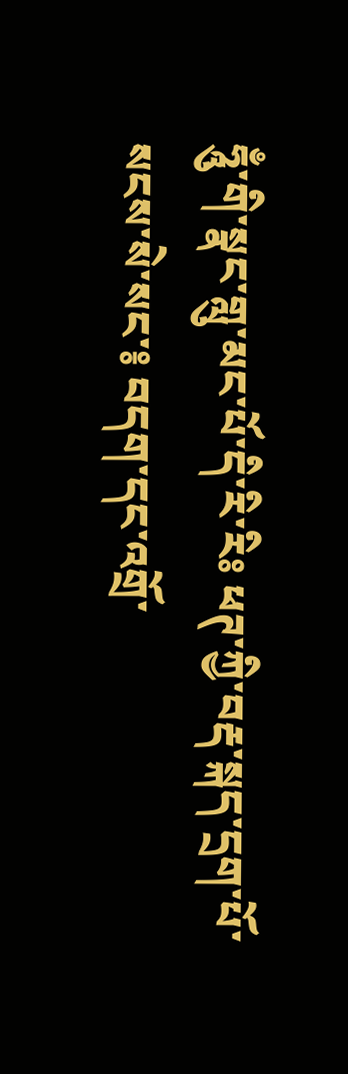ཧཱུྃ་གི་སྣང་གླུ་མང་པོ་དི་རི་རིཿ ཕཊ་ཀྱི་བརྡ་སྐད་དྲག་པོ་སངས་སེ་སང་༔ བདག་དང་འགྲོ་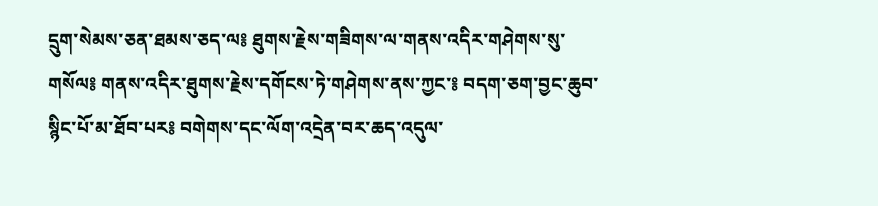དྲུག་སེམས་ཅན་ཐམས་ཅད་ལ༔ ཐུགས་རྗེས་གཟིགས་ལ་གནས་འདིར་གཤེགས་སུ་གསོལ༔ གནས་འདིར་ཐུགས་རྗེས་དགོངས་ཏེ་གཤེགས་ནས་ཀྱང་༔ བདག་ཅག་བྱང་ཆུབ་སྙིང་པོ་མ་ཐོབ་པར༔ བགེགས་དང་ལོག་འདྲེན་བར་ཆད་འདུལ་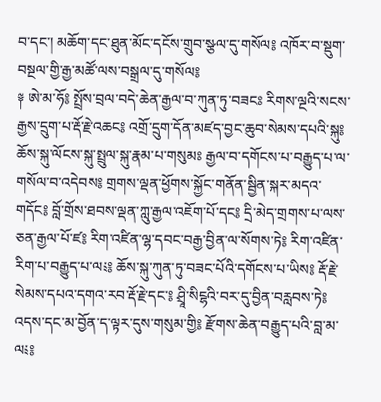བ་དང་། མཆོག་དང་ཐུན་མོང་དངོས་གྲུབ་སྩལ་དུ་གསོལ༔ འཁོར་བ་སྡུག་བསྔལ་གྱི་རྒྱ་མཚོ་ལས་བསྒྲལ་དུ་གསོལ༔
༈ ཨེ་མ་ཧོ༔ སྤྲོས་བྲལ་བདེ་ཆེན་རྒྱལ་བ་ཀུན་ཏུ་བཟངཿ རིགས་ལྔའི་སངས་རྒྱས་དྲུག་པ་རྡོ་རྗེ་འཆང༔ འགྲོ་དྲུག་དོན་མཛད་བྱང་ཆུབ་སེམས་དཔའི་སྐུ༔ ཆོས་སྐུ་ལོངས་སྐུ་སྤྲུལ་སྐུ་རྣམ་པ་གསུམཿ རྒྱལ་བ་དགོངས་པ་བརྒྱུད་པ་ལ་གསོལ་བ་འདེབས༔ གྲགས་ལྡན་ཕྱོགས་སྐྱོང་གནོན་སྦྱིན་སྐར་མདའ་གདོང༔ བློ་གྲོས་ཐབས་ལྡན་ཀླུ་རྒྱལ་འཇོག་པོ་དང༔ དྲི་མེད་གྲགས་པ་ལས་ཅན་རྒྱལ་པོ་ཛ༔ རིག་འཛིན་ལྷ་དབང་བརྒྱ་བྱིན་ལ་སོགས་ཏེ༔ རིག་འཛིན་རིག་པ་བརྒྱུད་པ་ལ༴༔ ཆོས་སྐུ་ཀུན་ཏུ་བཟང་པོའི་དགོངས་པ་ཡིས༔ རྡོ་རྗེ་སེམས་དཔའ་དགའ་རབ་རྡོ་རྗེ་དང་༔ ཤྲཱི་སིངྷའི་བར་དུ་བྱིན་བརླབས་ཏེ༔ འདས་དང་མ་བྱོན་ད་ལྟར་དུས་གསུམ་གྱི༔ རྫོགས་ཆེན་བརྒྱུད་པའི་བླ་མ་ལ༴༔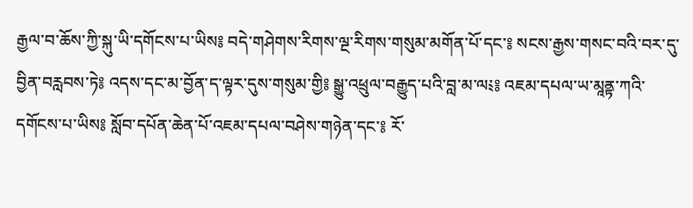རྒྱལ་བ་ཆོས་ཀྱི་སྐུ་ཡི་དགོངས་པ་ཡིས༔ བདེ་གཤེགས་རིགས་ལྔ་རིགས་གསུམ་མགོན་པོ་དང་༔ སངས་རྒྱས་གསང་བའི་བར་དུ་བྱིན་བརླབས་ཏེ༔ འདས་དང་མ་བྱོན་ད་ལྟར་དུས་གསུམ་གྱི༔ སྒྱུ་འཕྲུལ་བརྒྱུད་པའི་བླ་མ་ལ༴༔ འཇམ་དཔལ་ཡ་མཱནྟ་ཀའི་དགོངས་པ་ཡིས༔ སློབ་དཔོན་ཆེན་པོ་འཇམ་དཔལ་བཤེས་གཉེན་དང་༔ རོ་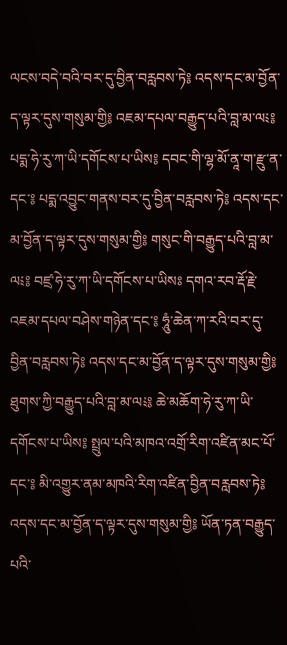ལངས་བདེ་བའི་བར་དུ་བྱིན་བརླབས་ཏེ༔ འདས་དང་མ་བྱོན་ད་ལྟར་དུས་གསུམ་གྱི༔ འཇམ་དཔལ་བརྒྱུད་པའི་བླ་མ་ལ༴༔ པདྨ་ཧེ་རུ་ཀ་ཡི་དགོངས་པ་ཡིས༔ དབང་གི་ལྷ་མོ་ནཱ་ག་རྫུ་ན་དང་༔ པདྨ་འབྱུང་གནས་བར་དུ་བྱིན་བརླབས་ཏེ༔ འདས་དང་མ་བྱོན་ད་ལྟར་དུས་གསུམ་གྱི༔ གསུང་གི་བརྒྱུད་པའི་བླ་མ་ལ༴༔ བཛྲ་ཧེ་རུ་ཀ་ཡི་དགོངས་པ་ཡིསཿ དགའ་རབ་རྡོ་རྗེ་འཇམ་དཔལ་བཤེས་གཉེན་དང་༔ ཧཱུཾ་ཆེན་ཀ་རའི་བར་དུ་བྱིན་བརླབས་ཏེ༔ འདས་དང་མ་བྱོན་ད་ལྟར་དུས་གསུམ་གྱི༔ ཐུགས་ཀྱི་བརྒྱུད་པའི་བླ་མ་ལ༴༔ ཆེ་མཆོག་ཧེ་རུ་ཀ་ཡི་དགོངས་པ་ཡིས༔ སྤྲུལ་པའི་མཁའ་འགྲོ་རིག་འཛིན་མང་པོ་དང་༔ མི་འགྱུར་ནམ་མཁའི་རིག་འཛིན་བྱིན་བརླབས་ཏེ༔ འདས་དང་མ་བྱོན་ད་ལྟར་དུས་གསུམ་གྱི༔ ཡོན་ཏན་བརྒྱུད་པའི་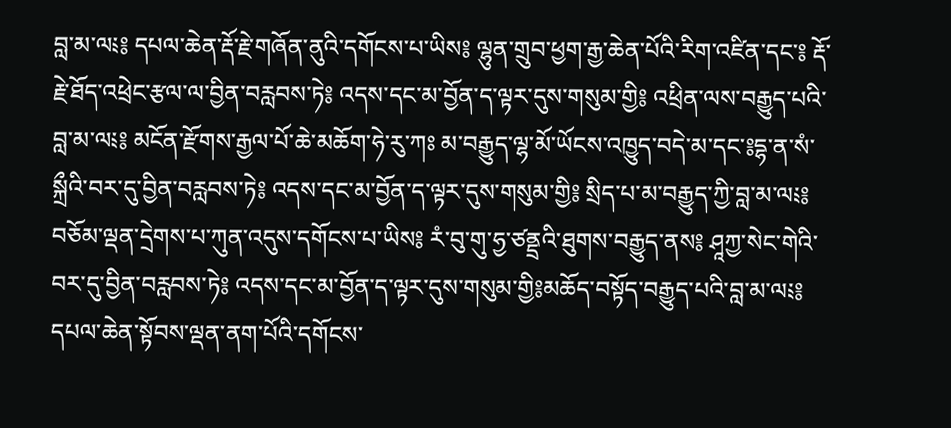བླ་མ་ལ༴༔ དཔལ་ཆེན་རྡོ་རྗེ་གཞོན་ནུའི་དགོངས་པ་ཡིས༔ ལྷུན་གྲུབ་ཕྱག་རྒྱ་ཆེན་པོའི་རིག་འཛིན་དང་༔ རྡོ་རྗེ་ཐོད་འཕྲེང་རྩལ་ལ་བྱིན་བརླབས་ཏེ༔ འདས་དང་མ་བྱོན་ད་ལྟར་དུས་གསུམ་གྱི༔ འཕྲིན་ལས་བརྒྱུད་པའི་བླ་མ་ལ༴༔ མངོན་རྫོགས་རྒྱལ་པོ་ཆེ་མཆོག་ཧེ་རུ་ཀཿ མ་བརྒྱུད་ལྷ་མོ་ཡོངས་འཁྱུད་བདེ་མ་དང་༔དྷ་ན་སཾ་སྐྲྀའི་བར་དུ་བྱིན་བརླབས་ཏེ༔ འདས་དང་མ་བྱོན་ད་ལྟར་དུས་གསུམ་གྱི༔ སྲིད་པ་མ་བརྒྱུད་ཀྱི་བླ་མ་ལ༴༔ བཅོམ་ལྡན་དྲེགས་པ་ཀུན་འདུས་དགོངས་པ་ཡིས༔ རཾ་བུ་གུ་ཧྱ་ཙནྡྲའི་ཐུགས་བརྒྱུད་ནས༔ ཤཱཀྱ་སེང་གེའི་བར་དུ་བྱིན་བརླབས་ཏེ༔ འདས་དང་མ་བྱོན་ད་ལྟར་དུས་གསུམ་གྱི༔མཆོད་བསྟོད་བརྒྱུད་པའི་བླ་མ་ལ༴༔ དཔལ་ཆེན་སྟོབས་ལྡན་ནག་པོའི་དགོངས་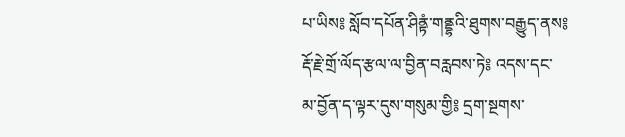པ་ཡིས༔ སློབ་དཔོན་ཤིནྟཾ་གནྡྷའི་ཐུགས་བརྒྱུད་ནས༔ རྡོ་རྗེ་གྲོ་ལོད་རྩལ་ལ་བྱིན་བརླབས་ཏེ༔ འདས་དང་མ་བྱོན་ད་ལྟར་དུས་གསུམ་གྱི༔ དྲག་སྔགས་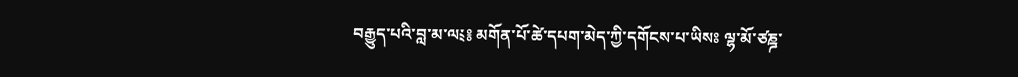བརྒྱུད་པའི་བླ་མ་ལ༴༔ མགོན་པོ་ཚེ་དཔག་མེད་ཀྱི་དགོངས་པ་ཡིསཿ ལྷ་མོ་ཙཎྜ་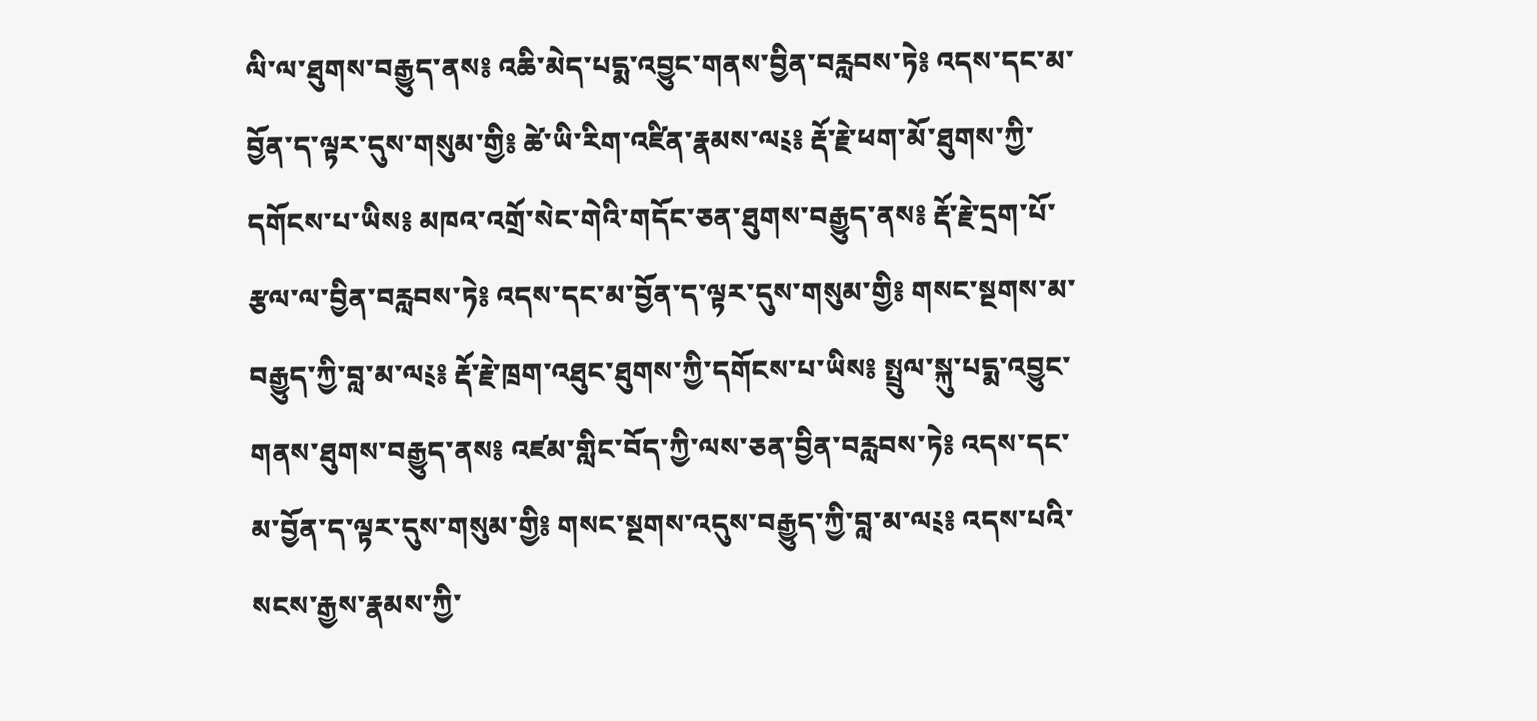ལི་ལ་ཐུགས་བརྒྱུད་ནས༔ འཆི་མེད་པདྨ་འབྱུང་གནས་བྱིན་བརླབས་ཏེ༔ འདས་དང་མ་བྱོན་ད་ལྟར་དུས་གསུམ་གྱི༔ ཚེ་ཡི་རིག་འཛིན་རྣམས་ལ༴༔ རྡོ་རྗེ་ཕག་མོ་ཐུགས་ཀྱི་དགོངས་པ་ཡིས༔ མཁའ་འགྲོ་སེང་གེའི་གདོང་ཅན་ཐུགས་བརྒྱུད་ནས༔ རྡོ་རྗེ་དྲག་པོ་རྩལ་ལ་བྱིན་བརླབས་ཏེ༔ འདས་དང་མ་བྱོན་ད་ལྟར་དུས་གསུམ་གྱི༔ གསང་སྔགས་མ་བརྒྱུད་ཀྱི་བླ་མ་ལ༴༔ རྡོ་རྗེ་ཁྲག་འཐུང་ཐུགས་ཀྱི་དགོངས་པ་ཡིས༔ སྤྲུལ་སྐུ་པདྨ་འབྱུང་གནས་ཐུགས་བརྒྱུད་ནས༔ འཛམ་གླིང་བོད་ཀྱི་ལས་ཅན་བྱིན་བརླབས་ཏེ༔ འདས་དང་མ་བྱོན་ད་ལྟར་དུས་གསུམ་གྱི༔ གསང་སྔགས་འདུས་བརྒྱུད་ཀྱི་བླ་མ་ལ༴༔ འདས་པའི་སངས་རྒྱས་རྣམས་ཀྱི་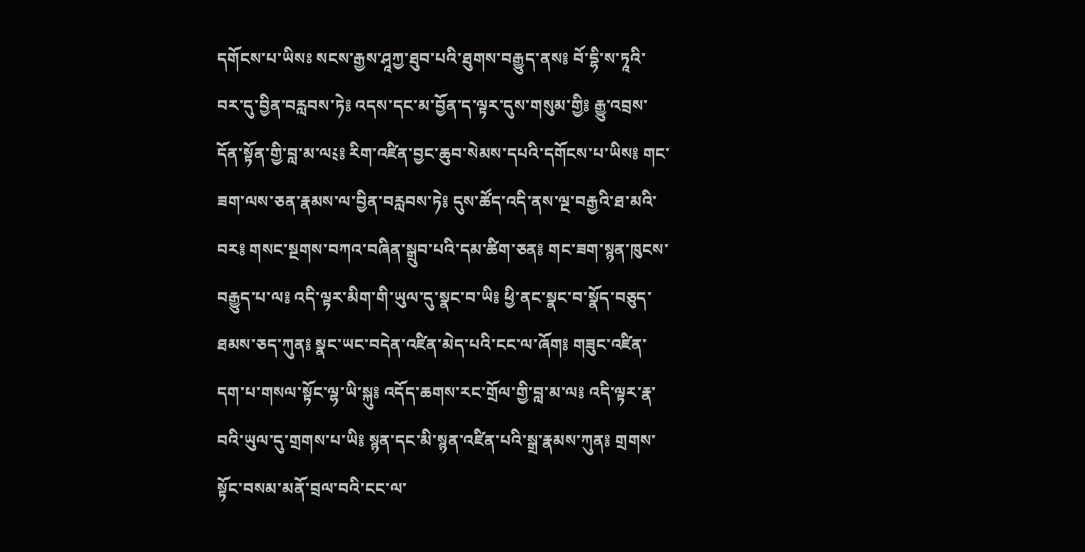དགོངས་པ་ཡིསཿ སངས་རྒྱས་ཤཱཀྱ་ཐུབ་པའི་ཐུགས་བརྒྱུད་ནས༔ བོ་དྷི་ས་ཏཱའི་བར་དུ་བྱིན་བརླབས་ཏེ༔ འདས་དང་མ་བྱོན་ད་ལྟར་དུས་གསུམ་གྱི༔ རྒྱུ་འབྲས་དོན་སྟོན་གྱི་བླ་མ་ལ༴༔ རིག་འཛིན་བྱང་ཆུབ་སེམས་དཔའི་དགོངས་པ་ཡིས༔ གང་ཟག་ལས་ཅན་རྣམས་ལ་བྱིན་བརླབས་ཏེ༔ དུས་ཚོད་འདི་ནས་ལྔ་བརྒྱའི་ཐ་མའི་བར༔ གསང་སྔགས་བཀའ་བཞིན་སྒྲུབ་པའི་དམ་ཚིག་ཅན༔ གང་ཟག་སྙན་ཁུངས་བརྒྱུད་པ་ལ༔ འདི་ལྟར་མིག་གི་ཡུལ་དུ་སྣང་བ་ཡི༔ ཕྱི་ནང་སྣང་བ་སྣོད་བཅུད་ཐམས་ཅད་ཀུན༔ སྣང་ཡང་བདེན་འཛིན་མེད་པའི་ངང་ལ་ཞོག༔ གཟུང་འཛིན་དག་པ་གསལ་སྟོང་ལྷ་ཡི་སྐུ༔ འདོད་ཆགས་རང་གྲོལ་གྱི་བླ་མ་ལ༔ འདི་ལྟར་རྣ་བའི་ཡུལ་དུ་གྲགས་པ་ཡི༔ སྙན་དང་མི་སྙན་འཛིན་པའི་སྒྲ་རྣམས་ཀུན༔ གྲགས་སྟོང་བསམ་མནོ་བྲལ་བའི་ངང་ལ་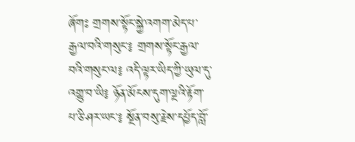ཞོགཿ གྲགས་སྟོང་སྐྱེ་འགག་མེད་པ་རྒྱལ་བའི་གསུང་༔ གྲགས་སྟོང་རྒྱལ་བའི་གསུང་ལ༔ འདི་ལྟར་ཡིད་ཀྱི་ཡུལ་དུ་འགྱུ་བ་ཡི༔ ཉོན་མོངས་དུག་ལྔའི་རྟོག་པ་ཅི་ཤར་ཡང་༔ སྔོན་བསུ་རྗེས་དཔྱོད་བློ་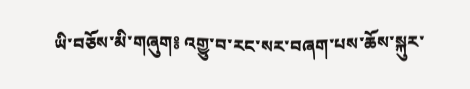ཡི་བཅོས་མི་གཞུག༔ འགྱུ་བ་རང་སར་བཞག་པས་ཆོས་སྐུར་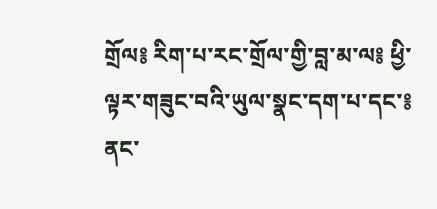གྲོལ༔ རིག་པ་རང་གྲོལ་གྱི་བླ་མ་ལ༔ ཕྱི་ལྟར་གཟུང་བའི་ཡུལ་སྣང་དག་པ་དང་༔ ནང་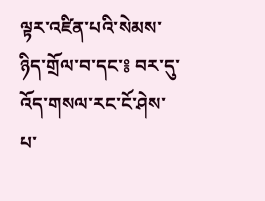ལྟར་འཛིན་པའི་སེམས་ཉིད་གྲོལ་བ་དང་༔ བར་དུ་འོད་གསལ་རང་ངོ་ཤེས་པ་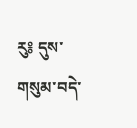རུ༔ དུས་གསུམ་བདེ་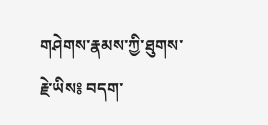གཤེགས་རྣམས་ཀྱི་ཐུགས་རྗེ་ཡིས༔ བདག་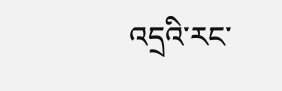འདྲའི་རང་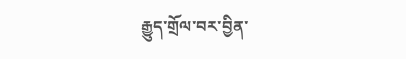རྒྱུད་གྲོལ་བར་བྱིན་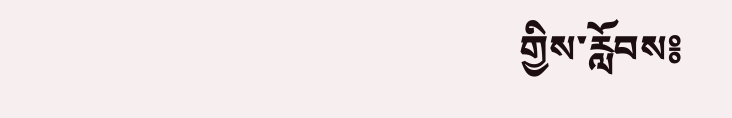གྱིས་རློབས༔